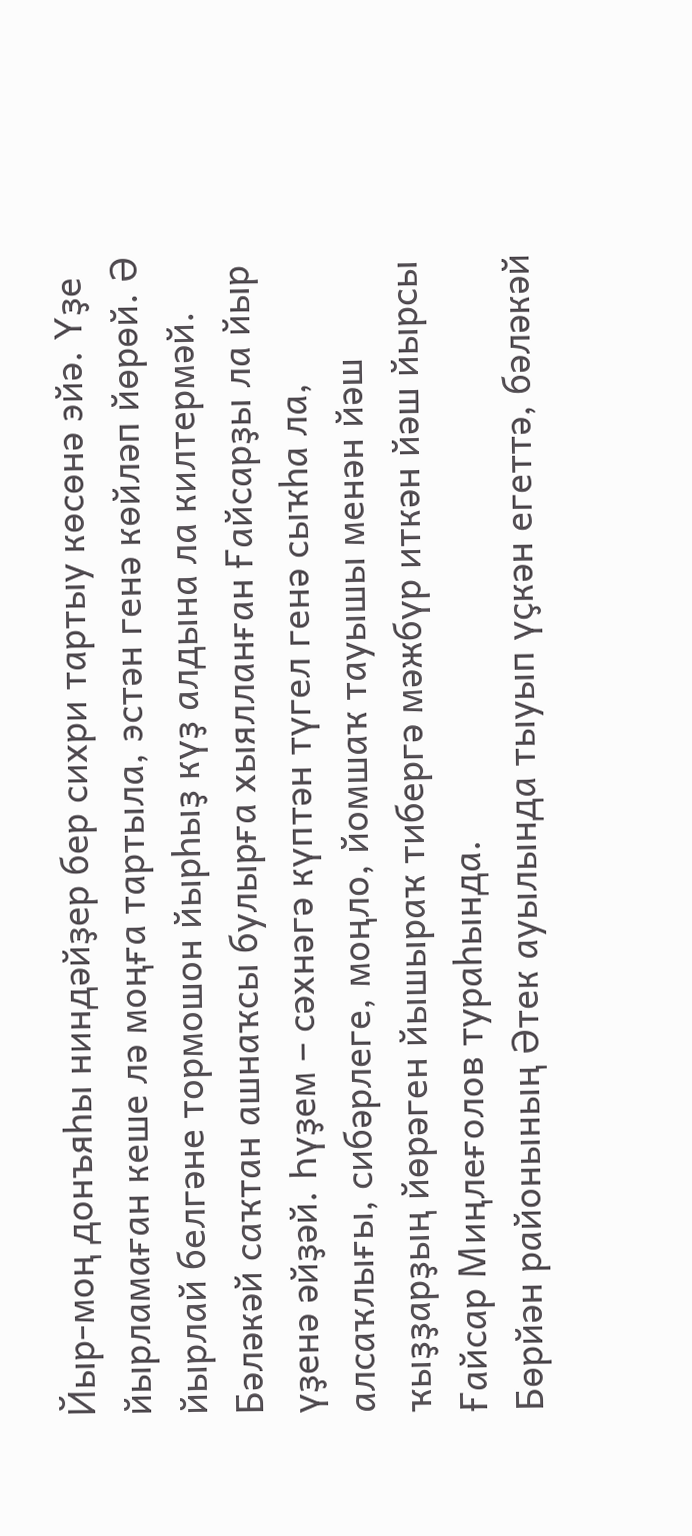Йыр-моң донъяһы ниндәйҙер бер сихри тартыу көсөнә эйә. Үҙе йырламаған кеше лә моңға тартыла, эстән генә көйләп йөрөй. Ә йырлай белгәне тормошон йырһыҙ күҙ алдына ла килтермәй. Бәләкәй саҡтан ашнаҡсы булырға хыялланған Ғайсарҙы ла йыр үҙенә әйҙәй. Һүҙем – сәхнәгә күптән түгел генә сыҡһа ла, алсаҡлығы, сибәрлеге, моңло, йомшаҡ тауышы менән йәш ҡыҙҙарҙың йөрәген йышыраҡ тибергә мәжбүр иткән йәш йырсы Ғайсар Миңлеғолов тураһында.
Бөрйән районының Әтек ауылында тыуып үҫкән егеттә, бәләкәй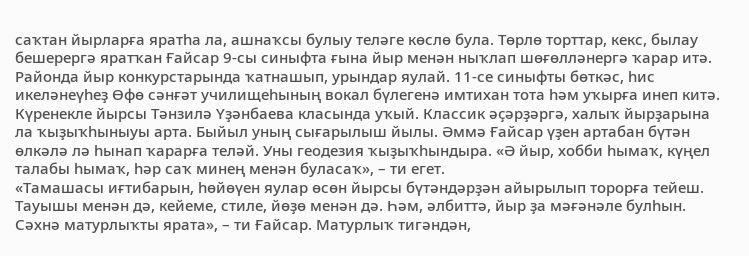саҡтан йырларға яратһа ла, ашнаҡсы булыу теләге көслө була. Төрлө торттар, кекс, былау бешерергә яратҡан Ғайсар 9-сы синыфта ғына йыр менән ныҡлап шөғөлләнергә ҡарар итә. Районда йыр конкурстарында ҡатнашып, урындар яулай. 11-се синыфты бөткәс, һис икеләнеүһеҙ Өфө сәнғәт училищеһының вокал бүлегенә имтихан тота һәм уҡырға инеп китә. Күренекле йырсы Тәнзилә Үҙәнбаева класында уҡый. Классик әҫәрҙәргә, халыҡ йырҙарына ла ҡыҙыҡһыныуы арта. Быйыл уның сығарылыш йылы. Әммә Ғайсар үҙен артабан бүтән өлкәлә лә һынап ҡарарға теләй. Уны геодезия ҡыҙыҡһындыра. «Ә йыр, хобби һымаҡ, күңел талабы һымаҡ, һәр саҡ минең менән буласаҡ», – ти егет.
«Тамашасы иғтибарын, һөйөүен яулар өсөн йырсы бүтәндәрҙән айырылып торорға тейеш. Тауышы менән дә, кейеме, стиле, йөҙө менән дә. Һәм, әлбиттә, йыр ҙа мәғәнәле булһын. Сәхнә матурлыҡты ярата», – ти Ғайсар. Матурлыҡ тигәндән,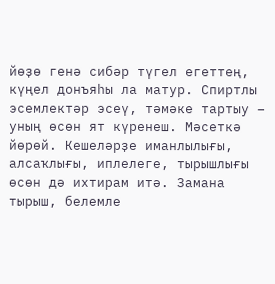йөҙө генә сибәр түгел егеттең, күңел донъяһы ла матур. Спиртлы эсемлектәр эсеү, тәмәке тартыу – уның өсөн ят күренеш. Мәсеткә йөрөй. Кешеләрҙе иманлылығы, алсаҡлығы, иплелеге, тырышлығы өсөн дә ихтирам итә. Замана тырыш, белемле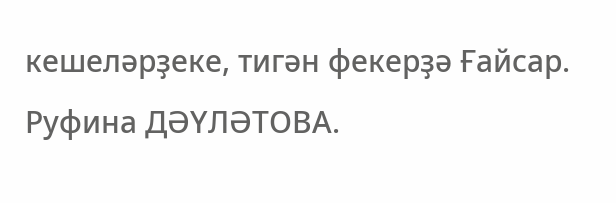кешеләрҙеке, тигән фекерҙә Ғайсар.
Руфина ДӘҮЛӘТОВА.